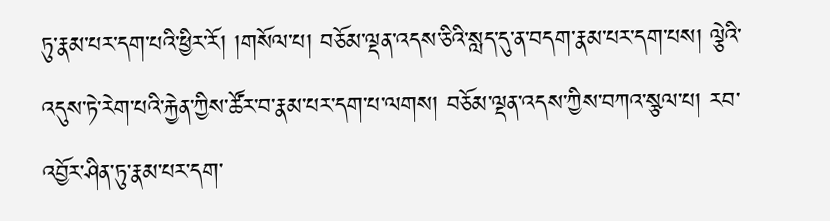ཏུ་རྣམ་པར་དག་པའི་ཕྱིར་རོ། །གསོལ་པ། བཅོམ་ལྡན་འདས་ཅིའི་སླད་དུ་ན་བདག་རྣམ་པར་དག་པས། ལྕེའི་འདུས་ཏེ་རེག་པའི་རྐྱེན་ཀྱིས་ཚོར་བ་རྣམ་པར་དག་པ་ལགས། བཅོམ་ལྡན་འདས་ཀྱིས་བཀའ་སྩལ་པ། རབ་འབྱོར་ཤིན་ཏུ་རྣམ་པར་དག་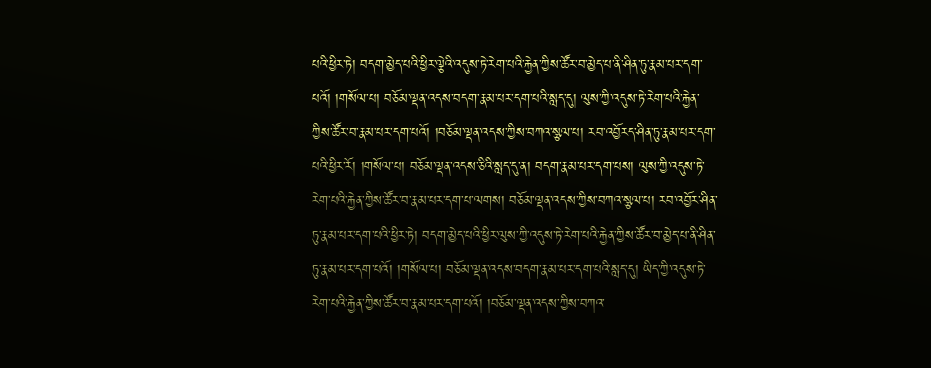པའི་ཕྱིར་ཏེ། བདག་མྱེད་པའི་ཕྱིར་ལྕེའི་འདུས་ཏེ་རེག་པའི་རྐྱེན་ཀྱིས་ཚོར་བ་མྱེད་པ་ནི་ཤིན་ཏུ་རྣམ་པར་དག་པའོ། །གསོལ་པ། བཅོམ་ལྡན་འདས་བདག་རྣམ་པར་དག་པའི་སླད་དུ། ལུས་ཀྱི་འདུས་ཏེ་རེག་པའི་རྐྱེན་ཀྱིས་ཚོར་བ་རྣམ་པར་དག་པའོ། །བཅོམ་ལྡན་འདས་ཀྱིས་བཀའ་སྩལ་པ། རབ་འབྱོརད་ཤིན་ཏུ་རྣམ་པར་དག་པའི་ཕྱིར་རོ། །གསོལ་པ། བཅོམ་ལྡན་འདས་ཅིའི་སླད་དུ་ན། བདག་རྣམ་པར་དག་པས། ལུས་ཀྱི་འདུས་ཏེ་རེག་པའི་རྐྱེན་ཀྱིས་ཚོར་བ་རྣམ་པར་དག་པ་ལགས། བཅོམ་ལྡན་འདས་ཀྱིས་བཀའ་སྩལ་པ། རབ་འབྱོར་ཤིན་ཏུ་རྣམ་པར་དག་པའི་ཕྱིར་ཏེ། བདག་མྱེད་པའི་ཕྱིར་ལུས་ཀྱི་འདུས་ཏེ་རེག་པའི་རྐྱེན་ཀྱིས་ཚོར་བ་མྱེད་པ་ནི་ཤིན་ཏུ་རྣམ་པར་དག་པའོ། །གསོལ་པ། བཅོམ་ལྡན་འདས་བདག་རྣམ་པར་དག་པའི་སླད་དུ། ཡིད་ཀྱི་འདུས་ཏེ་རེག་པའི་རྐྱེན་ཀྱིས་ཚོར་བ་རྣམ་པར་དག་པའོ། །བཅོམ་ལྡན་འདས་ཀྱིས་བཀའ་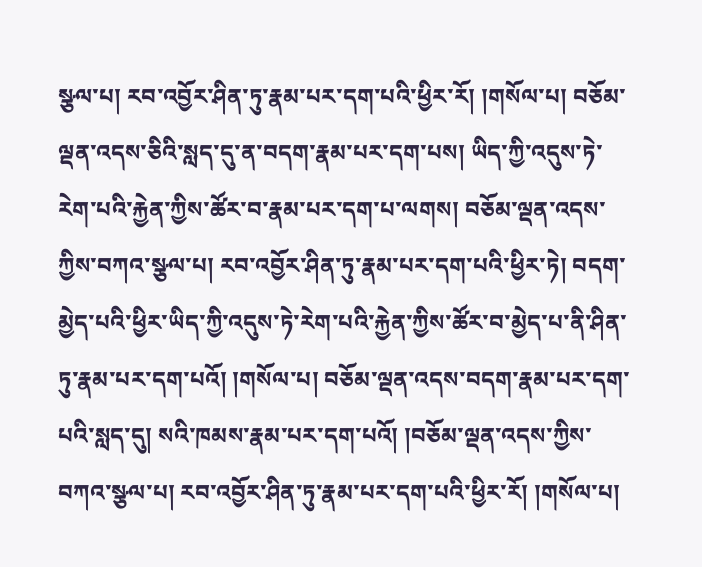སྩལ་པ། རབ་འབྱོར་ཤིན་ཏུ་རྣམ་པར་དག་པའི་ཕྱིར་རོ། །གསོལ་པ། བཅོམ་ལྡན་འདས་ཅིའི་སླད་དུ་ན་བདག་རྣམ་པར་དག་པས། ཡིད་ཀྱི་འདུས་ཏེ་རེག་པའི་རྐྱེན་ཀྱིས་ཚོར་བ་རྣམ་པར་དག་པ་ལགས། བཅོམ་ལྡན་འདས་ཀྱིས་བཀའ་སྩལ་པ། རབ་འབྱོར་ཤིན་ཏུ་རྣམ་པར་དག་པའི་ཕྱིར་ཏེ། བདག་མྱེད་པའི་ཕྱིར་ཡིད་ཀྱི་འདུས་ཏེ་རེག་པའི་རྐྱེན་ཀྱིས་ཚོར་བ་མྱེད་པ་ནི་ཤིན་ཏུ་རྣམ་པར་དག་པའོ། །གསོལ་པ། བཅོམ་ལྡན་འདས་བདག་རྣམ་པར་དག་པའི་སླད་དུ། སའི་ཁམས་རྣམ་པར་དག་པའོ། །བཅོམ་ལྡན་འདས་ཀྱིས་བཀའ་སྩལ་པ། རབ་འབྱོར་ཤིན་ཏུ་རྣམ་པར་དག་པའི་ཕྱིར་རོ། །གསོལ་པ།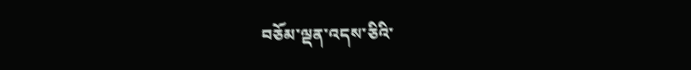བཅོམ་ལྡན་འདས་ཅིའི་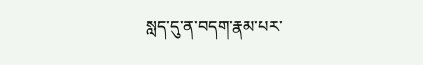སླད་དུ་ན་བདག་རྣམ་པར་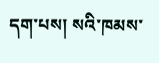དག་པས། སའི་ཁམས་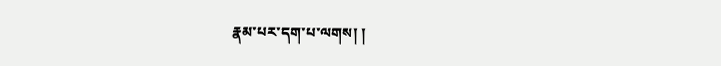རྣམ་པར་དག་པ་ལགས། །